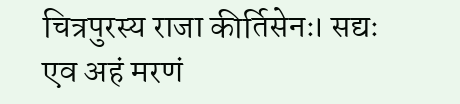चित्रपुरस्य राजा कीर्तिसेनः। सद्यः एव अहं मरणं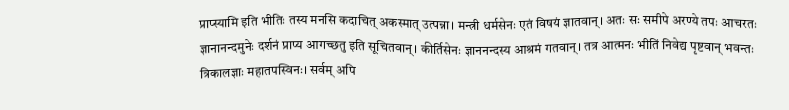प्राप्स्यामि इति भीतिः तस्य मनसि कदाचित् अकस्मात् उत्पन्ना। मन्त्री धर्मसेनः एतं विषयं ज्ञातवान्। अतः सः समीपे अरण्ये तपः आचरतः ज्ञानानन्दमुनेः दर्शनं प्राप्य आगच्छतु इति सूचितवान्। कीर्तिसेनः ज्ञाननन्दस्य आश्रमं गतवान्। तत्र आत्मनः भीतिं निवेद्य पृष्टवान् भवन्तः त्रिकालज्ञाः महातपस्विनः। सर्वम् अपि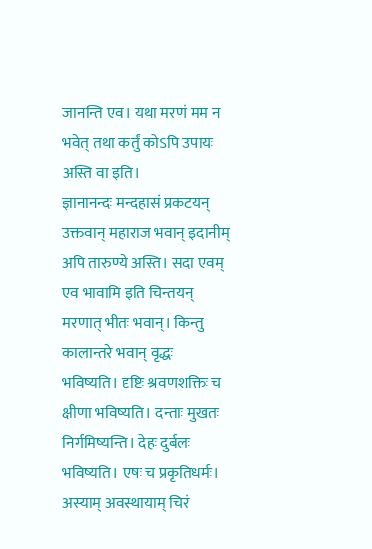जानन्ति एव। यथा मरणं मम न भवेत् तथा कर्तुं कोऽपि उपायः अस्ति वा इति।
ज्ञानानन्दः मन्दहासं प्रकटयन् उक्तवान् महाराज भवान् इदानीम् अपि तारुण्ये अस्ति। सदा एवम् एव भावामि इति चिन्तयन् मरणात् भीतः भवान्। किन्तु कालान्तरे भवान् वृद्धः भविष्यति। दृष्टिः श्रवणशक्तिः च क्षीणा भविष्यति। दन्ताः मुखतः निर्गमिष्यन्ति। देहः दुर्बलः भविष्यति। एषः च प्रकृतिधर्मः। अस्याम् अवस्थायाम् चिरं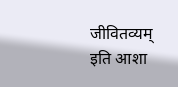जीवितव्यम् इति आशा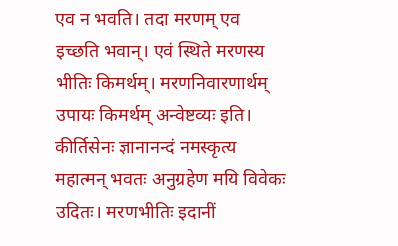एव न भवति। तदा मरणम् एव इच्छति भवान्। एवं स्थिते मरणस्य भीतिः किमर्थम्। मरणनिवारणार्थम् उपायः किमर्थम् अन्वेष्टव्यः इति। कीर्तिसेनः ज्ञानानन्दं नमस्कृत्य महात्मन् भवतः अनुग्रहेण मयि विवेकः उदितः। मरणभीतिः इदानीं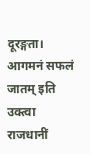दूरङ्गता। आगमनं सफलं जातम् इति उक्त्वा राजधानीं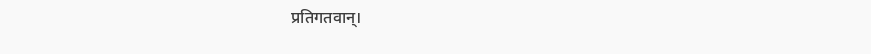प्रतिगतवान्।